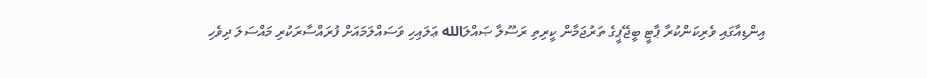އިންޑިއާގައި ވެރިކަންކުރާ ޕާޓީ ބީޖޭޕީގެ ތަރުޖަމާން ކީރިތި ރަސޫލާ ޞައްލަالله ޢަލައިހި ވަސައްލަމައަށް ފުރައްސާރަކުރި މައްސަލަ ދިވެހި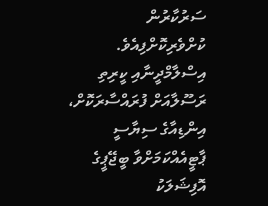ސަރުކާރުން ކުށްވެރިކޮށްފިއެވެ.
އިސްލާމްދީނާއި ކީރިތި ރަސޫލާއަށް ފުރައްސާރަކޮށް، އިންޑިއާގެ ސިޔާސީ ޕާޓީއެއްކަމަށްވާ ބީޖޭޕީގެ އޮފިޝަލަކު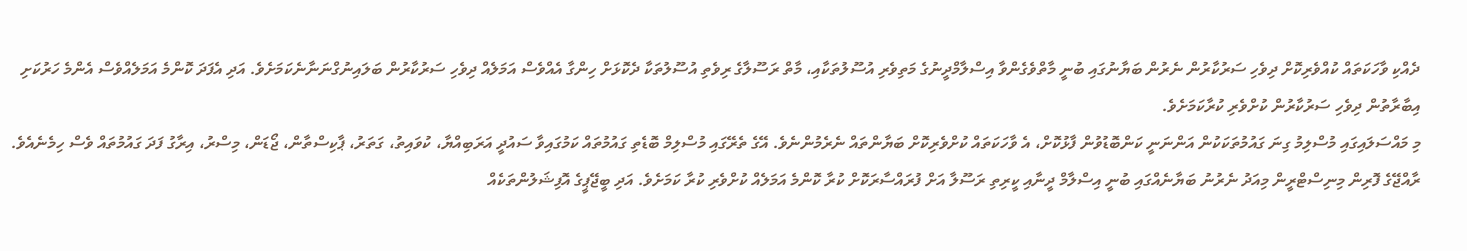ދެއްކި ވާހަކަތައް ކުއްވެރިކޮށް ދިވެހި ސަރުކާރުން ނެރުން ބަޔާނުގައި ބުނީ މާތްވެގެންވާ އިސްލާމްދީނުގެ މަތިވެރި އުސޫލުތަކާއި، މާތް ރަސޫލާގެ ރިވެތި އުސޫލުތަކާ ދެކޮޅަށް ހިންގާ އެއްވެސް އަމަލެއް ދިވެހި ސަރުކާރުން ބަލައިނުގްނަނާނެކަމަށެވެ. އަދި އެފަދަ ކޮންމެ އަމަލެއްވެސް އެންމެ ހަރުކަށި އިބާރާތުން ދިވެހި ސަރުކާރުން ކުށްވެރި ކުރާކަމަށެވެ.
މި މައްސަލައިގައި މުސްލިމު ގިނަ ގައުމުތަކަކުން އަންނަނީ ކަންބޮޑުވުން ފާޅުކޮށް، އެ ވާހަކަތައް ކުށްވެރިކޮށް ބަޔާންތައް ނެރެމުންނެވެ. އޭގެ ތެރޭގައި މުސްލިމް ބޮޑެތި ގައުމުތައް ކަމުގައިވާ ސައުދީ އަރަބިއްޔާ، ކުވައިތު، ގަތަރު، ޕާކިސްތާން، ޖޯޑަން، މިސްރު، އިރާގު ފަދަ ގައުމުތައް ވެސް ހިމެނެއެވެ.
ރާއްޖޭގެ ފޮރިން މިނިސްޓްރީން މިއަދު ނެރުނު ބަޔާނެއްގައި ބުނީ އިސްލާމް ދީނާއި ކީރިތި ރަސޫލާ އަށް ފުރައްސާރަކޮށް ކުރާ ކޮންމެ އަމަލެއް ކުށްވެރި ކުރާ ކަމަށެވެ. އަދި ބީޖޭޕީގެ އޮފިޝަލުންތަކެއް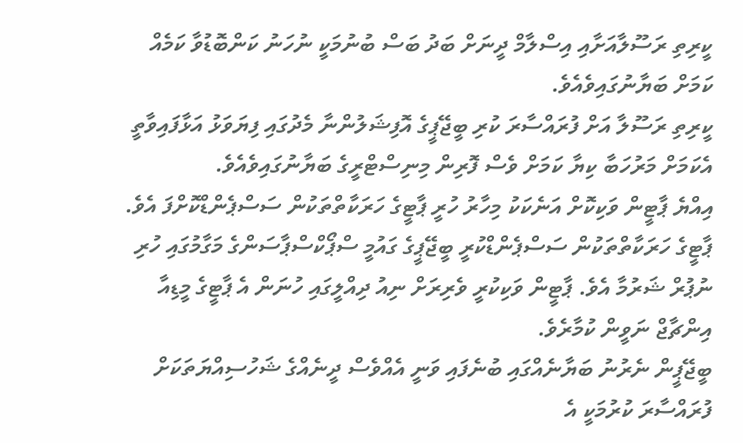ކީރިތި ރަސޫލާއަށާއި އިސްލާމް ދީނަށް ބަދު ބަސް ބުނުމަކީ ނުހަނު ކަންބޮޑުވާ ކަމެއް ކަމަށް ބަޔާނުގައިވެއެވެ.
ކީރިތި ރަސޫލާ އަށް ފުރައްސާރަ ކުރި ބީޖޭޕީގެ އޮފިޝަލުންނާ މެދުގައި ފިޔަވަޅު އަޅާފައިވާތީ އެކަމަށް މަރުހަބާ ކިޔާ ކަމަށް ވެސް ފޮރިން މިނިސްޓްރީގެ ބަޔާނުގައިވެއެވެ.
އިއްޔެ ޕާޓީން ވަކިކޮށް އަނެކަކު މިހާރު ހުރީ ޕާޓީގެ ހަރަކާތްތަކުން ސަސްޕެންޑްކޮށްފަ އެވެ. ޕާޓީގެ ހަރަކާތްތަކުން ސަސްޕެންޑްކުރީ ބީޖޭޕީގެ ގައުމީ ސްޕޯކްސްޕާސަންގެ މަގާމުގައި ހުރި ނުޕުރް ޝަރުމާ އެވެ. ޕާޓީން ވަކިކުރީ ވެރިރަށް ނިއު ދިއްލީގައި ހުނަން އެ ޕާޓީގެ މީޑިއާ އިންޗާޖް ނަވީން ކުމާރެވެ.
ބީޖޭޕީން ނެރުނު ބަޔާނެއްގައި ބުނެފައި ވަނީ އެއްވެސް ދީނެއްގެ ޝަހުސިއްޔަތަކަށް ފުރައްސާރަ ކުރުމަކީ އެ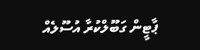ޕާޓީން ގަބޫލްކުރާ އުސޫލެއް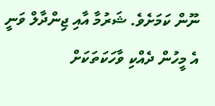ނޫން ކަމަށެވެ. ޝަރުމާ އާއި ޖިންދާލް ވަނީ އެ މީހުން ދެއްކި ވާހަކަތަކަށް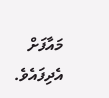މައާފަށް އެދިފައެވެ.